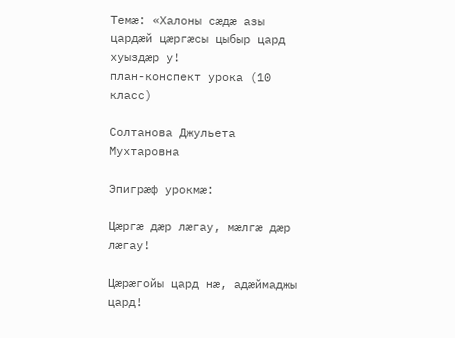Темæ: «Халоны сæдæ азы цардæй цæргæсы цыбыр цард хуыздæр у!
план-конспект урока (10 класс)

Солтанова Джульета Мухтаровна

Эпигрæф урокмæ:

Цæргæ дæр лæгау, мæлгæ дæр лæгау!

Цæрæгойы цард нæ, адæймаджы цард!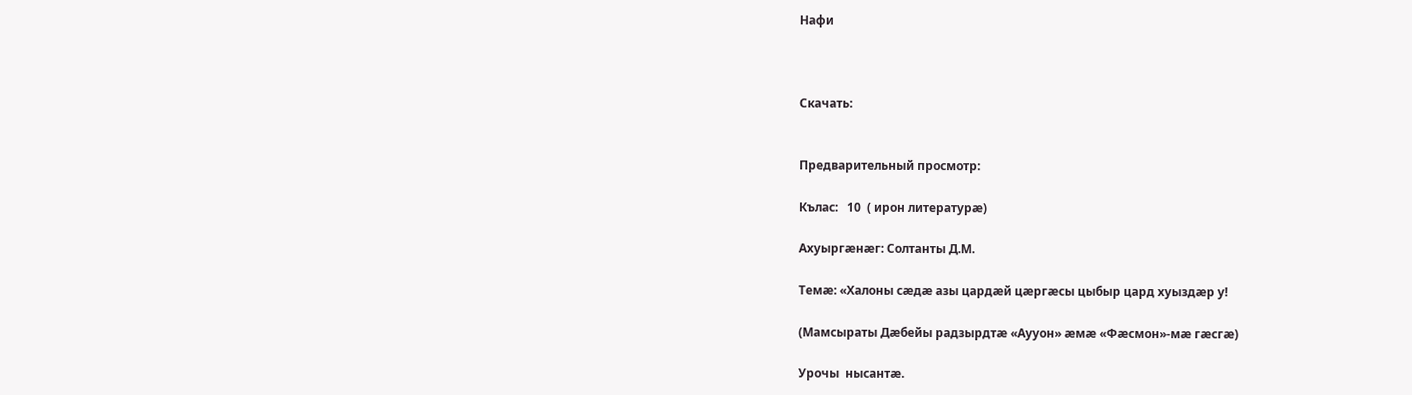Нафи



Скачать:


Предварительный просмотр:

Кълас:   10  ( ирон литературæ)

Ахуыргæнæг: Солтанты Д.М.

Темæ: «Халоны сæдæ азы цардæй цæргæсы цыбыр цард хуыздæр у!

(Мамсыраты Дæбейы радзырдтæ «Аууон» æмæ «Фæсмон»-мæ гæсгæ)

Урочы  нысантæ.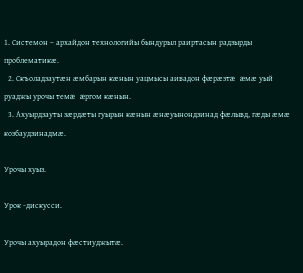1. Системон – архайдон технологийы бындурыл раиртасын радзырды проблематикæ.
  2. Скъоладзаутæн æмбарын кæнын уацмысы аивадон фæрæзтæ æмæ уый руаджы урочы темæ æргом кæнын.
  3. Ахуырдзауты зæрдæты гуырын кæнын æнæуынондзинад фæлывд, гæды æмæ козбаудзинадмæ.

Урочы хуыз.

Урок -дискусси.

Урочы ахуырадон фæстиуджытæ.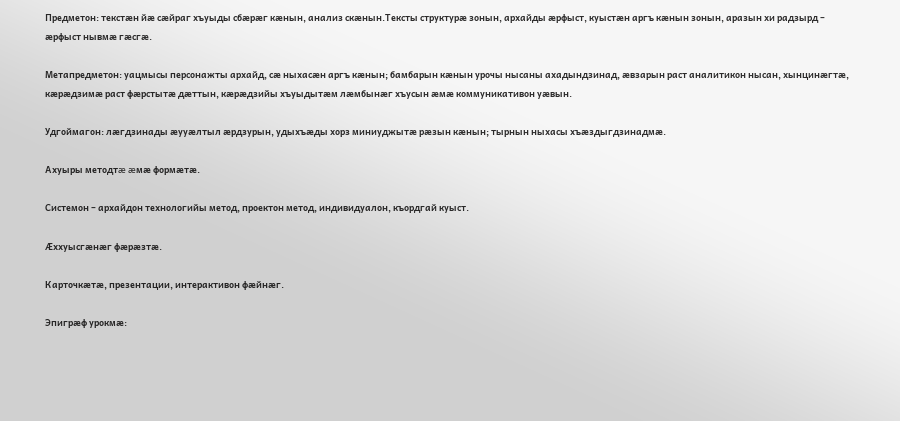Предметон: текстæн йæ сæйраг хъуыды сбæрæг кæнын, анализ скæнын.Тексты структурæ зонын, архайды æрфыст, куыстæн аргъ кæнын зонын, аразын хи радзырд – æрфыст нывмæ гæсгæ.

Метапредметон: уацмысы персонажты архайд, сæ ныхасæн аргъ кæнын; бамбарын кæнын урочы нысаны ахадындзинад, æвзарын раст аналитикон нысан, хынцинæгтæ, кæрæдзимæ раст фæрстытæ дæттын, кæрæдзийы хъуыдытæм лæмбынæг хъусын æмæ коммуникативон уæвын.

Удгоймагон: лæгдзинады æууæлтыл æрдзурын, удыхъæды хорз миниуджытæ рæзын кæнын; тырнын ныхасы хъæздыгдзинадмæ.

Ахуыры методтæ æмæ формæтæ.

Системон – архайдон технологийы метод, проектон метод, индивидуалон, къордгай куыст.

Æххуысгæнæг фæрæзтæ.

Карточкæтæ, презентации, интерактивон фæйнæг.

Эпигрæф урокмæ: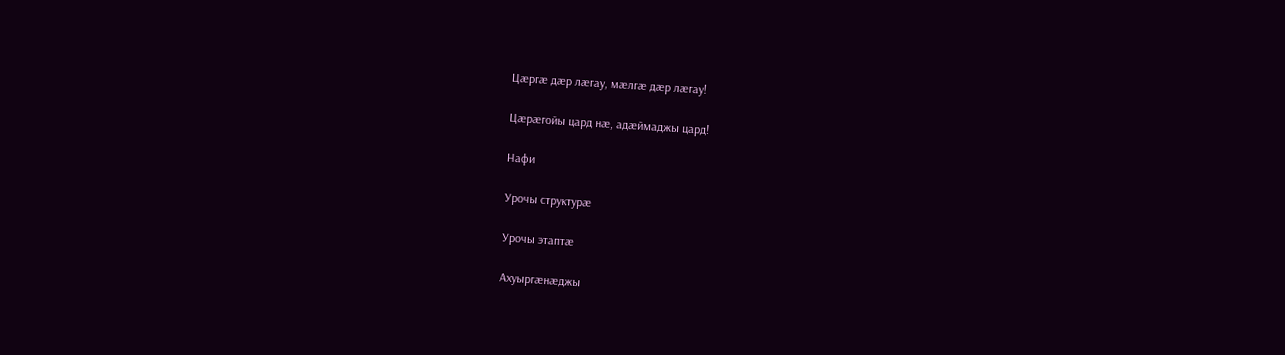Цæргæ дæр лæгау, мæлгæ дæр лæгау!

Цæрæгойы цард нæ, адæймаджы цард!

Нафи

Урочы структурæ

Урочы этаптæ

Ахуыргæнæджы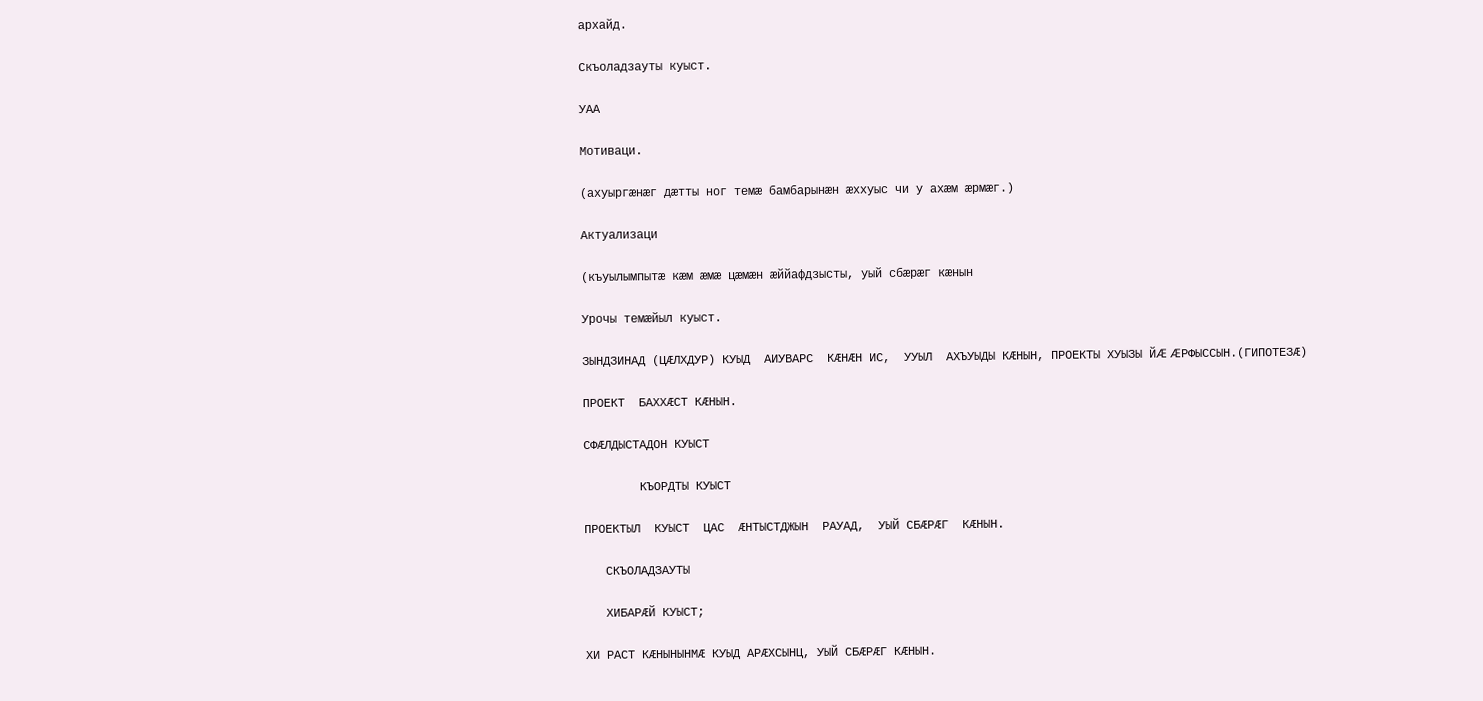архайд.

Скъоладзауты куыст.

УАА

Мотиваци.

(ахуыргæнæг дæтты ног темæ бамбарынæн æххуыс чи у ахæм æрмæг.)

Актуализаци

(къуылымпытæ кæм æмæ цæмæн æййафдзысты, уый сбæрæг кæнын

Урочы темæйыл куыст.

ЗЫНДЗИНАД (ЦÆЛХДУР) КУЫД  АИУВАРС  КÆНÆН ИС,  УУЫЛ  АХЪУЫДЫ КÆНЫН, ПРОЕКТЫ ХУЫЗЫ ЙÆ ÆРФЫССЫН.(ГИПОТЕЗÆ)

ПРОЕКТ  БАХХÆСТ КÆНЫН.

СФÆЛДЫСТАДОН КУЫСТ

        КЪОРДТЫ КУЫСТ

ПРОЕКТЫЛ  КУЫСТ  ЦАС  ÆНТЫСТДЖЫН  РАУАД,  УЫЙ СБÆРÆГ  КÆНЫН.

   СКЪОЛАДЗАУТЫ

   ХИБАРÆЙ КУЫСТ;

ХИ РАСТ КÆНЫНЫНМÆ КУЫД АРÆХСЫНЦ, УЫЙ СБÆРÆГ КÆНЫН.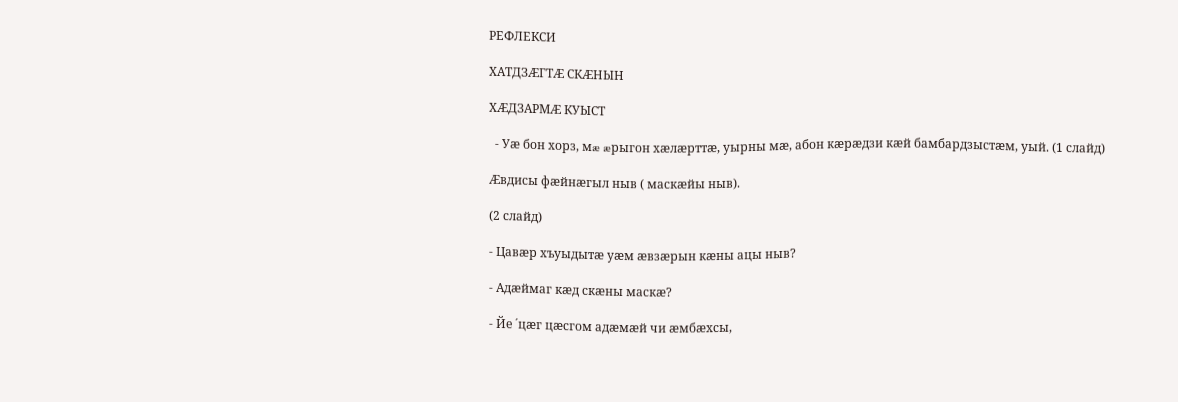РЕФЛЕКСИ

ХАТДЗÆГТÆ СКÆНЫН

ХÆДЗАРМÆ КУЫСТ

  - Уæ бон хорз, мæ æрыгон хæлæрттæ, уырны мæ, абон кæрæдзи кæй бамбардзыстæм, уый. (1 слайд)

Æвдисы фæйнæгыл ныв ( маскæйы ныв).

(2 слайд)

- Цавæр хъуыдытæ уæм æвзæрын кæны ацы ныв?

- Адæймаг кæд скæны маскæ?

- Йе ´цæг цæсгом адæмæй чи æмбæхсы,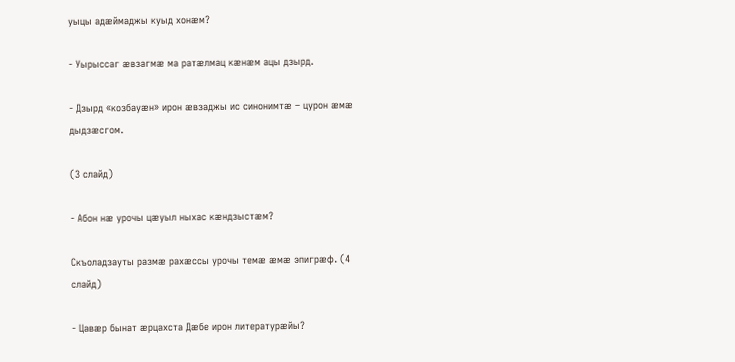уыцы адæймаджы куыд хонæм?

- Уырыссаг æвзагмæ ма ратæлмац кæнæм ацы дзырд.

- Дзырд «козбауæн» ирон æвзаджы ис синонимтæ – цурон æмæ дыдзæсгом.

(3 слайд)

- Абон нæ урочы цæуыл ныхас кæндзыстæм?

Скъоладзауты размæ рахæссы урочы темæ æмæ эпигрæф. (4 слайд)

- Цавæр бынат æрцахста Дæбе ирон литературæйы?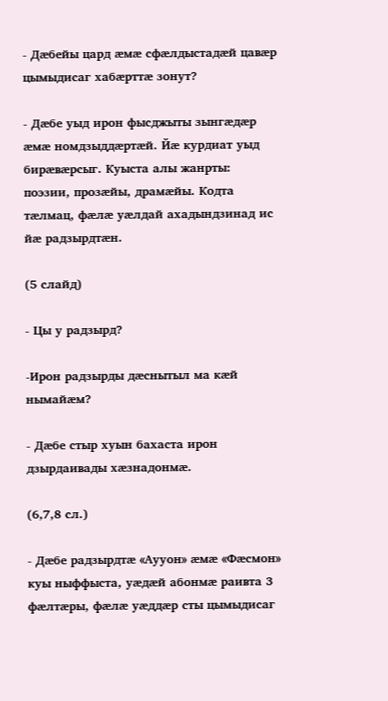- Дæбейы цард æмæ сфæлдыстадæй цавæр цымыдисаг хабæрттæ зонут?

- Дæбе уыд ирон фысджыты зынгæдæр æмæ номдзыддæртæй. Йæ курдиат уыд бирæвæрсыг. Куыста алы жанрты: поэзии, прозæйы, драмæйы. Кодта тæлмац, фæлæ уæлдай ахадындзинад ис йæ радзырдтæн.

(5 слайд)

- Цы у радзырд?

-Ирон радзырды дæснытыл ма кæй нымайæм?

- Дæбе стыр хуын бахаста ирон дзырдаивады хæзнадонмæ.

(6,7,8 сл.)

- Дæбе радзырдтæ «Аууон» æмæ «Фæсмон» куы ныффыста, уæдæй абонмæ раивта 3 фæлтæры, фæлæ уæддæр сты цымыдисаг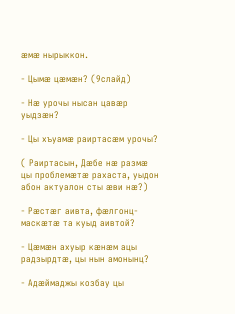æмæ нырыккон.

- Цымæ цæмæн? (9слайд)

- Нæ урочы нысан цавæр уыдзæн?

- Цы хъуамæ раиртасæм урочы?

( Раиртасын, Дæбе нæ размæ цы проблемæтæ рахаста, уыдон абон актуалон сты æви нæ?)

- Рæстæг аивта, фæлгонц-маскæтæ та куыд аивтой?

- Цæмæн ахуыр кæнæм ацы радзырдтæ, цы нын амонынц?

- Адæймаджы козбау цы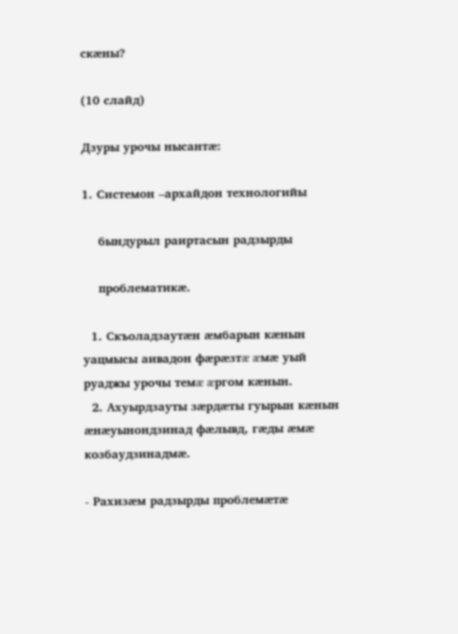скæны?

(10 слайд)

Дзуры урочы нысантæ:

1. Системон –архайдон технологийы

    бындурыл раиртасын радзырды

    проблематикæ.

  1. Скъоладзаутæн æмбарын кæнын уацмысы аивадон фæрæзтæ æмæ уый руаджы урочы темæ æргом кæнын.
  2. Ахуырдзауты зæрдæты гуырын кæнын æнæуынондзинад фæлывд, гæды æмæ козбаудзинадмæ.

- Рахизæм радзырды проблемæтæ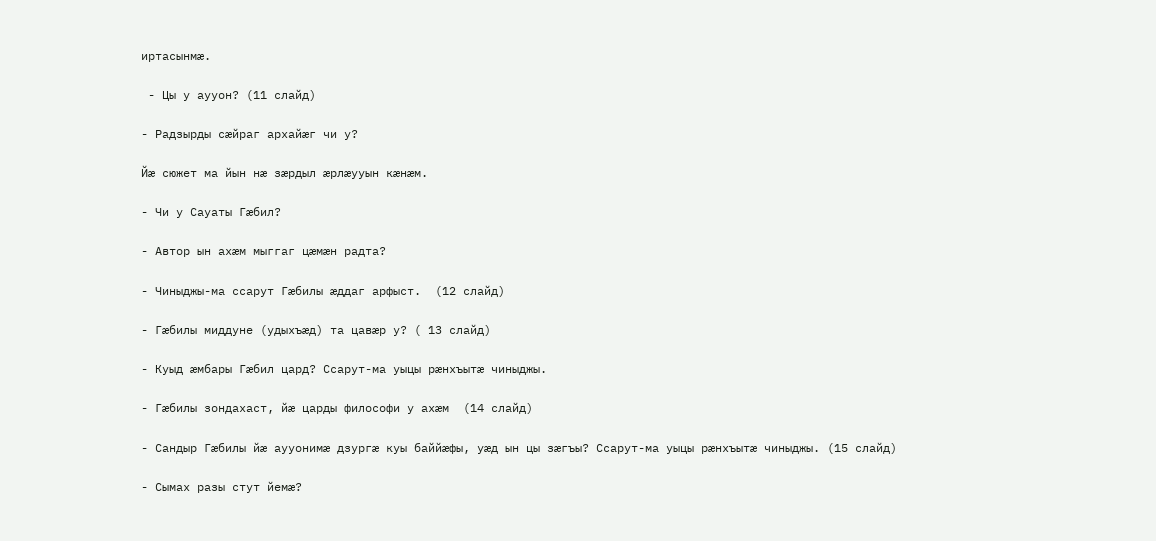иртасынмæ.

 - Цы у аууон? (11 слайд)

- Радзырды сæйраг архайæг чи у?

Йæ сюжет ма йын нæ зæрдыл æрлæууын кæнæм.

- Чи у Сауаты Гæбил?

- Автор ын ахæм мыггаг цæмæн радта?

- Чиныджы-ма ссарут Гæбилы æддаг арфыст.  (12 слайд)

- Гæбилы миддуне (удыхъæд) та цавæр у? ( 13 слайд)

- Куыд æмбары Гæбил цард? Ссарут-ма уыцы рæнхъытæ чиныджы.

- Гæбилы зондахаст, йæ царды философи у ахæм  (14 слайд)

- Сандыр Гæбилы йæ аууонимæ дзургæ куы баййæфы, уæд ын цы зæгъы? Ссарут-ма уыцы рæнхъытæ чиныджы. (15 слайд)

- Сымах разы стут йемæ?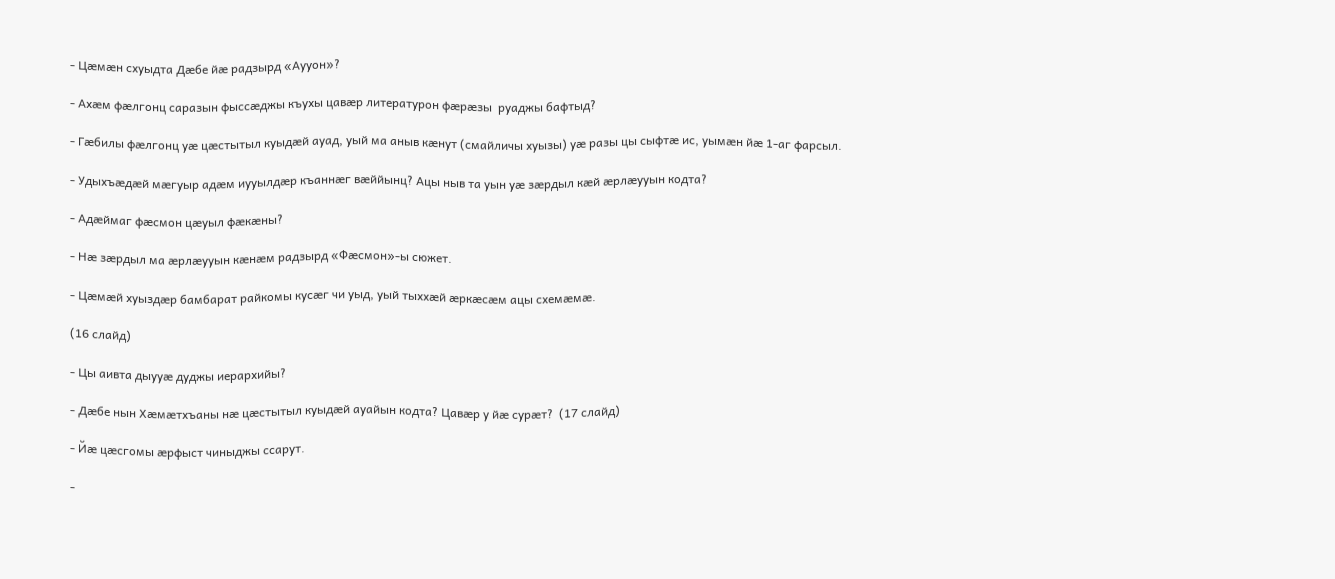- Цæмæн схуыдта Дæбе йæ радзырд «Аууон»?

- Ахæм фæлгонц саразын фыссæджы къухы цавæр литературон фæрæзы  руаджы бафтыд?

- Гæбилы фæлгонц уæ цæстытыл куыдæй ауад, уый ма аныв кæнут (смайличы хуызы) уæ разы цы сыфтæ ис, уымæн йæ 1-аг фарсыл.

- Удыхъæдæй мæгуыр адæм иууылдæр къаннæг вæййынц? Ацы ныв та уын уæ зæрдыл кæй æрлæууын кодта?

- Адæймаг фæсмон цæуыл фæкæны?

- Нæ зæрдыл ма æрлæууын кæнæм радзырд «Фæсмон»-ы сюжет.

- Цæмæй хуыздæр бамбарат райкомы кусæг чи уыд, уый тыххæй æркæсæм ацы схемæмæ.

(16 слайд)

- Цы аивта дыууæ дуджы иерархийы?

- Дæбе нын Хæмæтхъаны нæ цæстытыл куыдæй ауайын кодта? Цавæр у йæ сурæт?  (17 слайд)

- Йæ цæсгомы æрфыст чиныджы ссарут.

-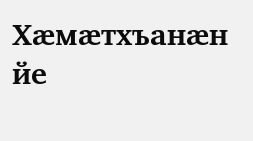Хæмæтхъанæн йе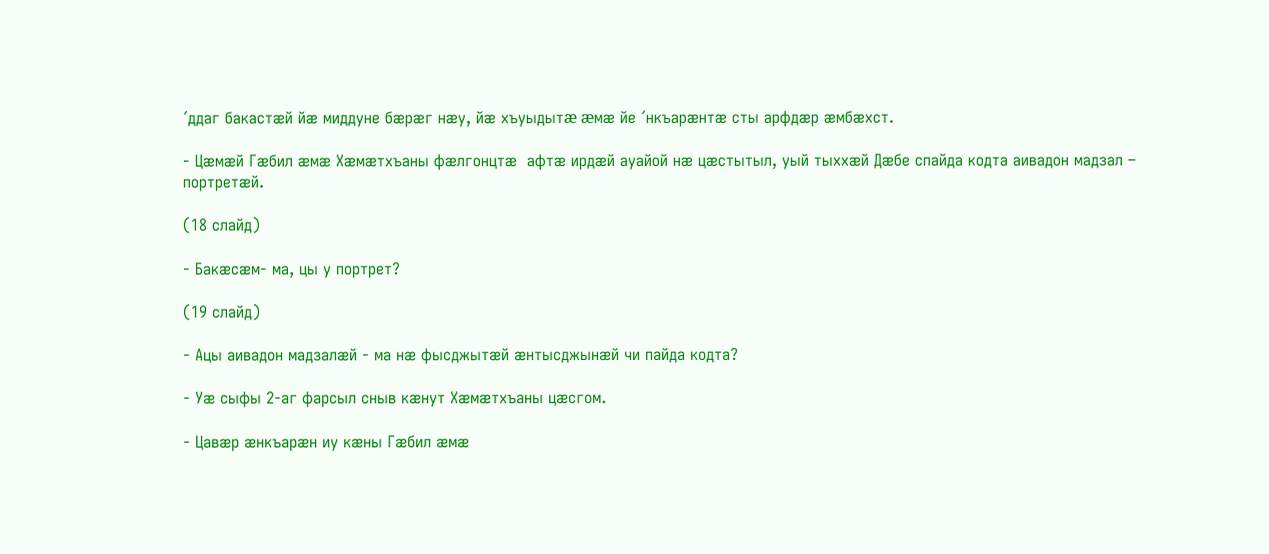´ддаг бакастæй йæ миддуне бæрæг нæу, йæ хъуыдытæ æмæ йе ´нкъарæнтæ сты арфдæр æмбæхст.

- Цæмæй Гæбил æмæ Хæмæтхъаны фæлгонцтæ  афтæ ирдæй ауайой нæ цæстытыл, уый тыххæй Дæбе спайда кодта аивадон мадзал – портретæй.

(18 слайд)

- Бакæсæм- ма, цы у портрет?

(19 слайд)

- Ацы аивадон мадзалæй - ма нæ фысджытæй æнтысджынæй чи пайда кодта?

- Уæ сыфы 2-аг фарсыл сныв кæнут Хæмæтхъаны цæсгом.

- Цавæр æнкъарæн иу кæны Гæбил æмæ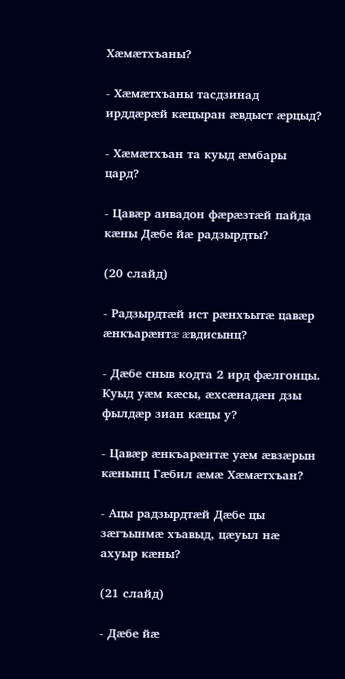Хæмæтхъаны?

- Хæмæтхъаны тасдзинад ирддæрæй кæцыран æвдыст æрцыд?

- Хæмæтхъан та куыд æмбары цард?

- Цавæр аивадон фæрæзтæй пайда кæны Дæбе йæ радзырдты?

(20 слайд)

- Радзырдтæй ист рæнхъытæ цавæр æнкъарæнтæ æвдисынц?

- Дæбе сныв кодта 2 ирд фæлгонцы. Куыд уæм кæсы, æхсæнадæн дзы фылдæр зиан кæцы у?

- Цавæр æнкъарæнтæ уæм æвзæрын кæнынц Гæбил æмæ Хæмæтхъан?

- Ацы радзырдтæй Дæбе цы зæгъынмæ хъавыд, цæуыл нæ ахуыр кæны?

(21 слайд)

- Дæбе йæ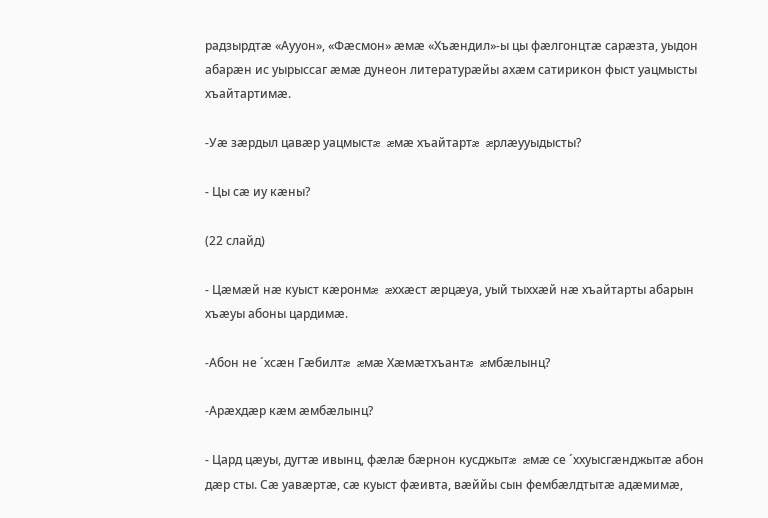радзырдтæ «Аууон», «Фæсмон» æмæ «Хъæндил»-ы цы фæлгонцтæ сарæзта, уыдон абарæн ис уырыссаг æмæ дунеон литературæйы ахæм сатирикон фыст уацмысты хъайтартимæ.

-Уæ зæрдыл цавæр уацмыстæ æмæ хъайтартæ æрлæууыдысты?

- Цы сæ иу кæны?

(22 слайд)

- Цæмæй нæ куыст кæронмæ æххæст æрцæуа, уый тыххæй нæ хъайтарты абарын хъæуы абоны цардимæ.

-Абон не ´хсæн Гæбилтæ æмæ Хæмæтхъантæ æмбæлынц?

-Арæхдæр кæм æмбæлынц?

- Цард цæуы, дугтæ ивынц, фæлæ бæрнон кусджытæ æмæ се ´ххуысгæнджытæ абон дæр сты. Сæ уавæртæ, сæ куыст фæивта, вæййы сын фембæлдтытæ адæмимæ,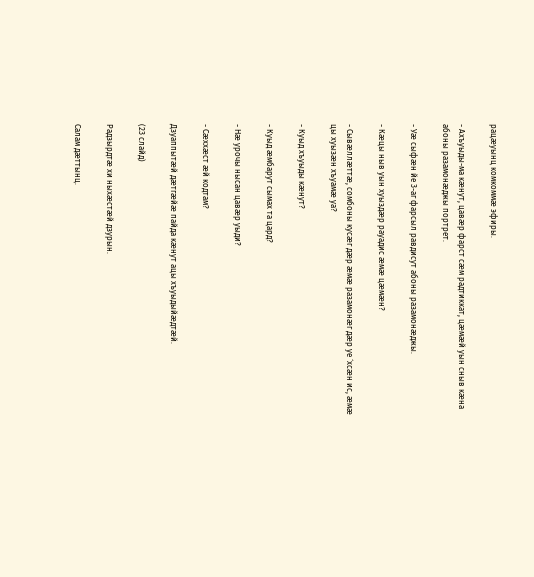рацæуынц комкоммæ эфиры.

- Ахъуыды-ма кæнут, цавæр фарст сæм радтиккат, цæмæй уын сныв кæна абоны разамонæджы портрет.

- Уæ сыфæн йе 3-аг фарсыл равдисут абоны разамонæджы.

- Кæцы ныв уын хуыздæр рауадис æмæ цæмæн?

- Сывæллæттæ, сомбоны кусæг дæр æмæ разамонæг дæр уе ´хсæн ис, æмæ цы хуызæн хъуамæ уа?

- Куыд хъуыды кæнут?

- Куыд æмбарут сымах та цард?

- Нæ урочы нысан цавæр уыди?

- Сæххæст æй кодтам?

Дзуаппытæй дæтгæйæ пайда кæнут ацы хъуыдыйæдтæй.

(23 слайд)

Радзырдтæ хи ныхæстæй дзурын.

Салам дæттынц.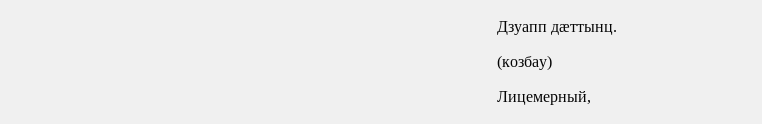Дзуапп дæттынц.

(козбау)

Лицемерный,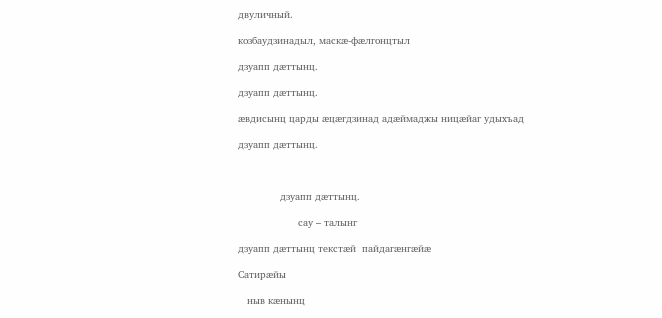двуличный.

козбаудзинадыл, маскæ-фæлгонцтыл

дзуапп дæттынц.

дзуапп дæттынц.

æвдисынц царды æцæгдзинад адæймаджы ницæйаг удыхъад

дзуапп дæттынц.



              дзуапп дæттынц.

                    сау – талынг

дзуапп дæттынц текстæй  пайдагæнгæйæ

Сатирæйы

   ныв кæнынц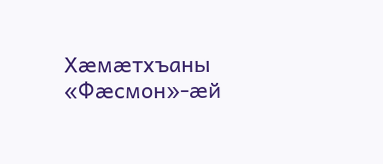Хæмæтхъаны «Фæсмон»-æй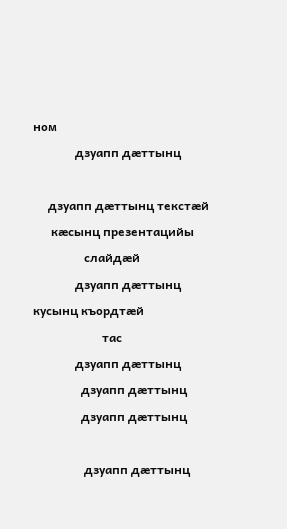ном

              дзуапп дæттынц



     дзуапп дæттынц текстæй

      кæсынц презентацийы

                 слайдæй

              дзуапп дæттынц

кусынц къордтæй

                       тас

              дзуапп дæттынц

                дзуапп дæттынц

                дзуапп дæттынц



                 дзуапп дæттынц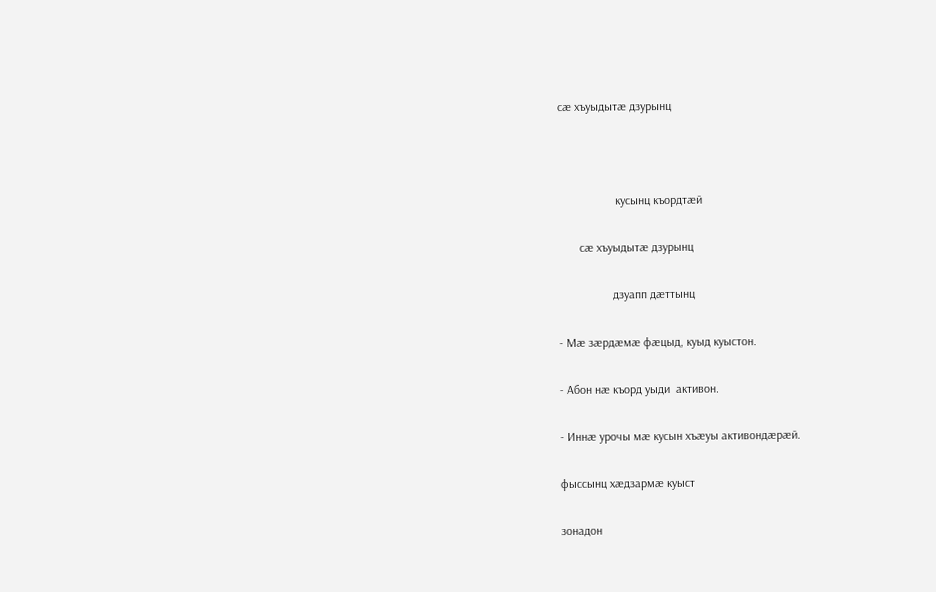сæ хъуыдытæ дзурынц



                   кусынц къордтæй

       сæ хъуыдытæ дзурынц

                  дзуапп дæттынц

- Мæ зæрдæмæ фæцыд, куыд куыстон.

- Абон нæ къорд уыди  активон.

- Иннæ урочы мæ кусын хъæуы активондæрæй.

фыссынц хæдзармæ куыст

зонадон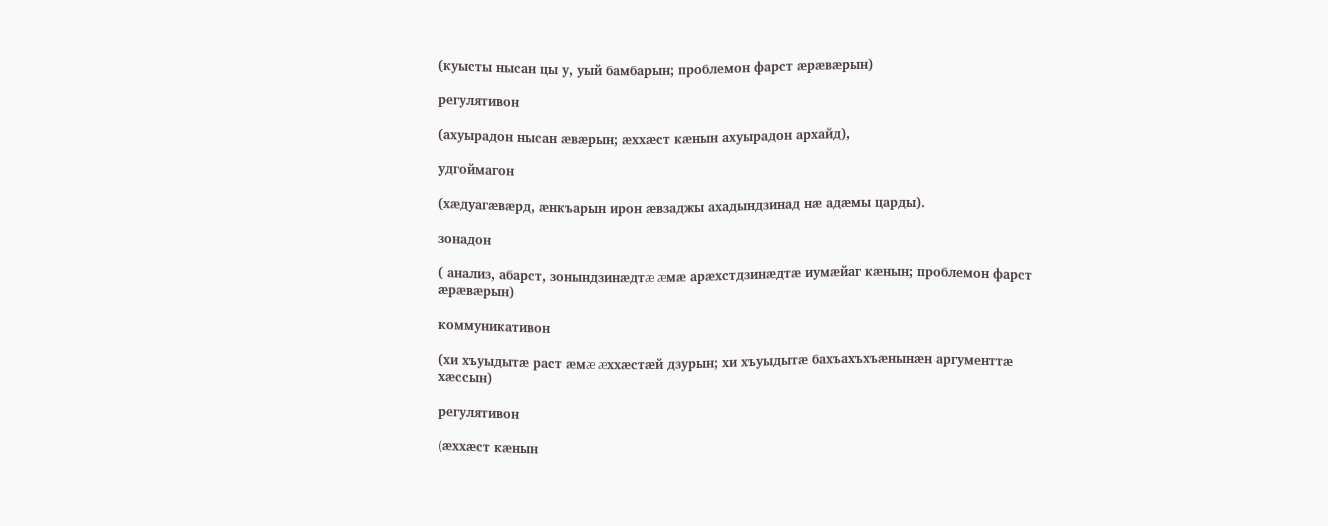(куысты нысан цы у, уый бамбарын; проблемон фарст æрæвæрын)

регулятивон

(ахуырадон нысан æвæрын; æххæст кæнын ахуырадон архайд),

удгоймагон

(хæдуагæвæрд, æнкъарын ирон æвзаджы ахадындзинад нæ адæмы царды).

зонадон

( анализ, абарст, зонындзинæдтæ æмæ арæхстдзинæдтæ иумæйаг кæнын; проблемон фарст æрæвæрын)

коммуникативон

(хи хъуыдытæ раст æмæ æххæстæй дзурын; хи хъуыдытæ бахъахъхъæнынæн аргументтæ хæссын)

регулятивон

(æххæст кæнын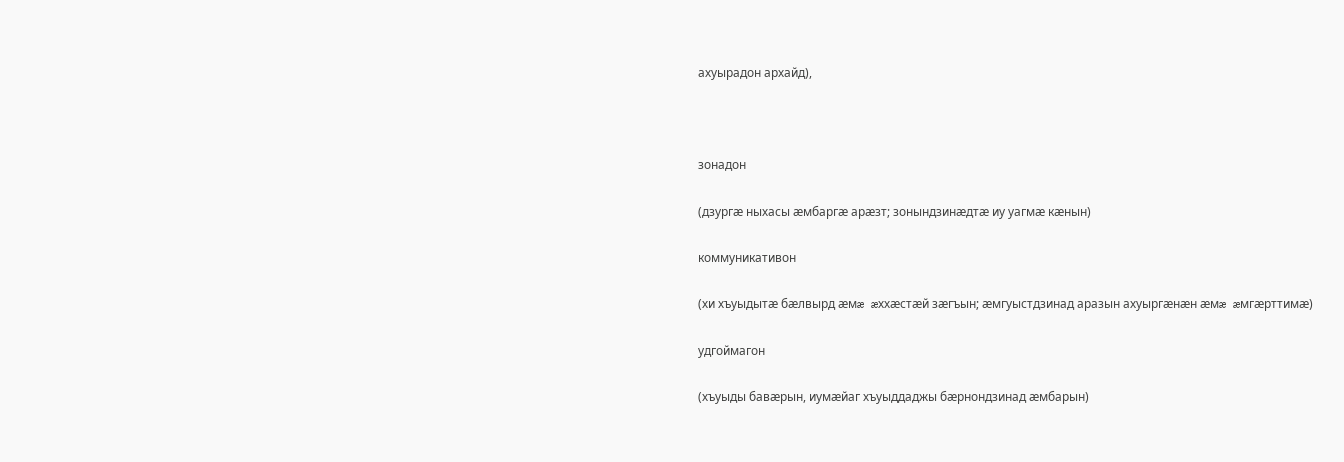ахуырадон архайд),



зонадон

(дзургæ ныхасы æмбаргæ арæзт; зонындзинæдтæ иу уагмæ кæнын)

коммуникативон

(хи хъуыдытæ бæлвырд æмæ æххæстæй зæгъын; æмгуыстдзинад аразын ахуыргæнæн æмæ æмгæрттимæ)

удгоймагон

(хъуыды бавæрын, иумæйаг хъуыддаджы бæрнондзинад æмбарын)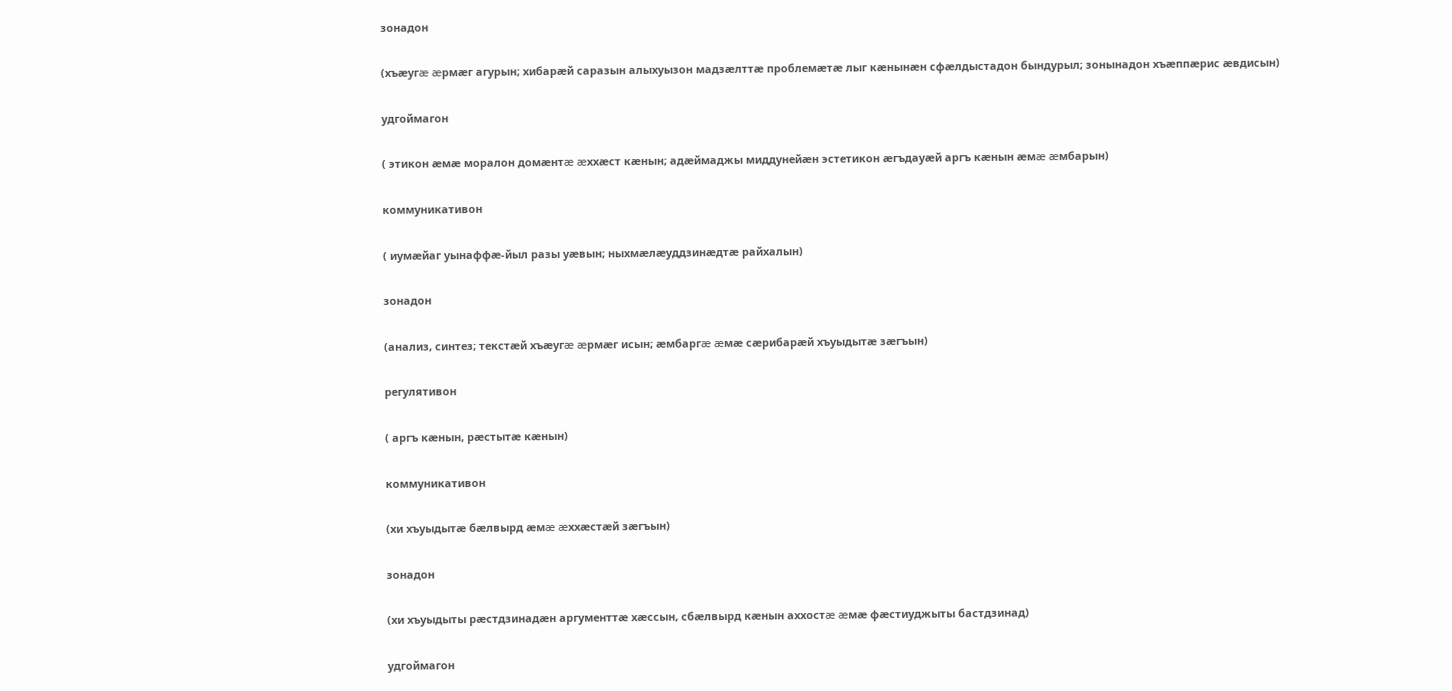зонадон

(хъæугæ æрмæг агурын; хибарæй саразын алыхуызон мадзæлттæ проблемæтæ лыг кæнынæн сфæлдыстадон бындурыл; зонынадон хъæппæрис æвдисын)

удгоймагон

( этикон æмæ моралон домæнтæ æххæст кæнын; адæймаджы миддунейæн эстетикон æгъдауæй аргъ кæнын æмæ æмбарын)

коммуникативон

( иумæйаг уынаффæ-йыл разы уæвын; ныхмæлæуддзинæдтæ райхалын)

зонадон

(анализ, синтез; текстæй хъæугæ æрмæг исын; æмбаргæ æмæ сæрибарæй хъуыдытæ зæгъын)

регулятивон

( аргъ кæнын, рæстытæ кæнын)

коммуникативон

(хи хъуыдытæ бæлвырд æмæ æххæстæй зæгъын)

зонадон

(хи хъуыдыты рæстдзинадæн аргументтæ хæссын, сбæлвырд кæнын аххостæ æмæ фæстиуджыты бастдзинад)

удгоймагон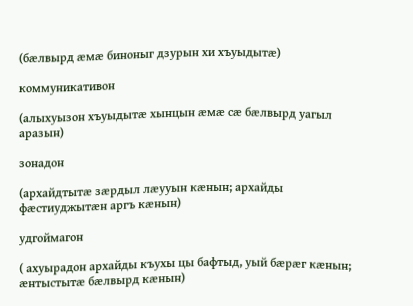(бæлвырд æмæ биноныг дзурын хи хъуыдытæ)

коммуникативон

(алыхуызон хъуыдытæ хынцын æмæ сæ бæлвырд уагыл аразын)

зонадон

(архайдтытæ зæрдыл лæууын кæнын; архайды фæстиуджытæн аргъ кæнын)

удгоймагон

( ахуырадон архайды къухы цы бафтыд, уый бæрæг кæнын; æнтыстытæ бæлвырд кæнын)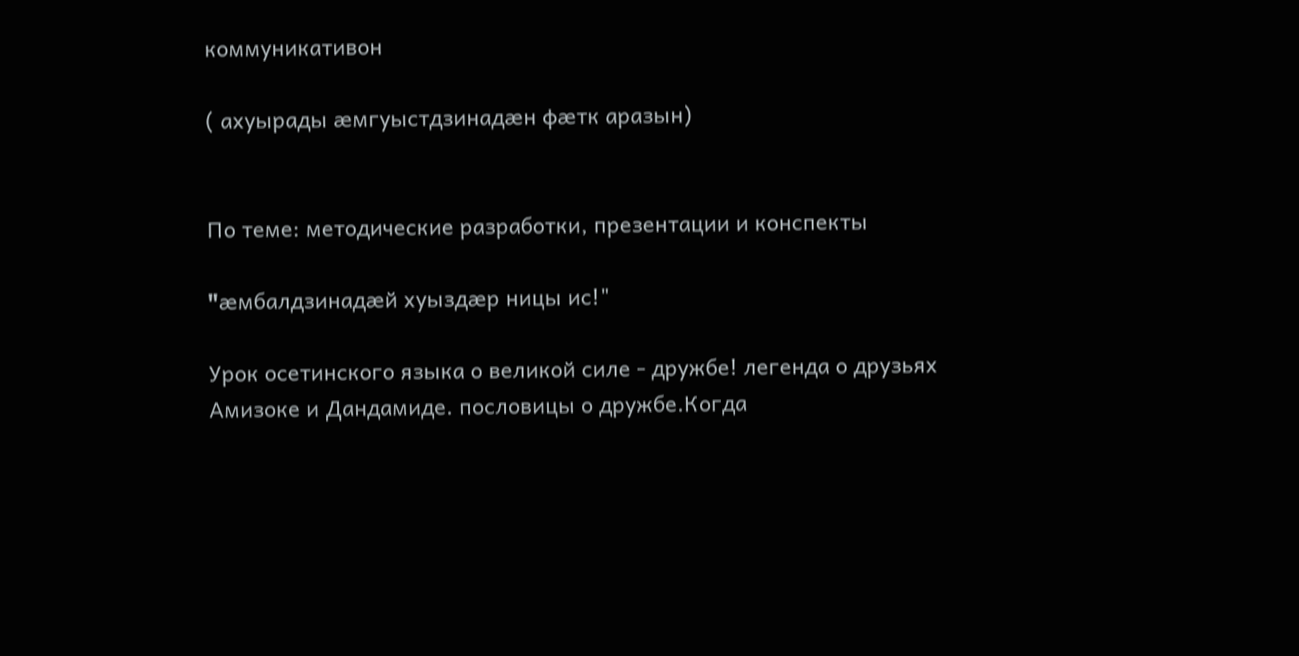коммуникативон

( ахуырады æмгуыстдзинадæн фæтк аразын)


По теме: методические разработки, презентации и конспекты

"æмбалдзинадæй хуыздæр ницы ис!"

Урок осетинского языка о великой силе - дружбе! легенда о друзьях Амизоке и Дандамиде. пословицы о дружбе.Когда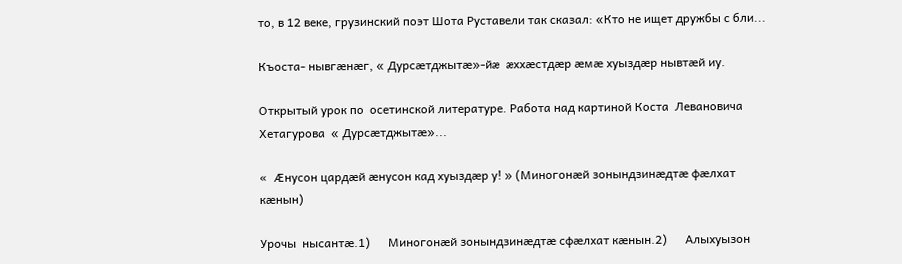то, в 12 веке, грузинский поэт Шота Руставели так сказал: «Кто не ищет дружбы с бли...

Къоста- нывгæнæг, « Дурсæтджытæ»-йæ æххæстдæр æмæ хуыздæр нывтæй иу.

Открытый урок по  осетинской литературе. Работа над картиной Коста  Левановича Хетагурова  « Дурсæтджытæ»...

« Æнусон цардæй æнусон кад хуыздæр у! » (Миногонæй зонындзинæдтæ фæлхат кæнын)

Урочы  нысантæ.1)      Миногонæй зонындзинæдтæ сфæлхат кæнын.2)      Алыхуызон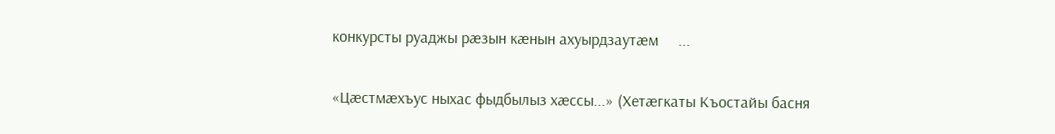конкурсты руаджы рæзын кæнын ахуырдзаутæм     ...

«Цæстмæхъус ныхас фыдбылыз хæссы...» (Хетæгкаты Къостайы басня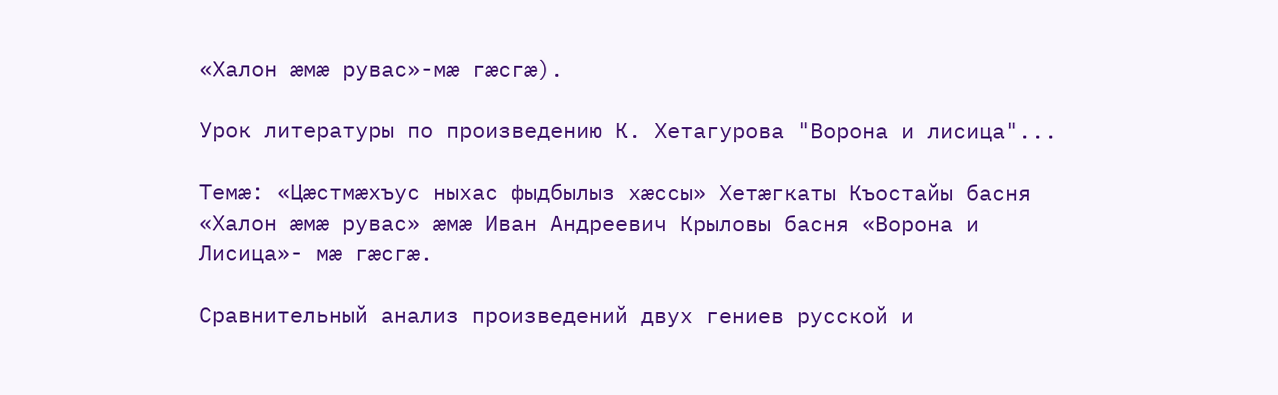«Халон æмæ рувас»-мæ гæсгæ).

Урок литературы по произведению К. Хетагурова "Ворона и лисица"...

Темæ: «Цæстмæхъус ныхас фыдбылыз хæссы» Хетæгкаты Къостайы басня «Халон æмæ рувас» æмæ Иван Андреевич Крыловы басня «Ворона и Лисица»- мæ гæсгæ.

Сравнительный анализ произведений двух гениев русской и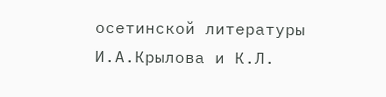осетинской литературы И.А.Крылова и К.Л.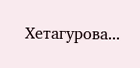Хетагурова...